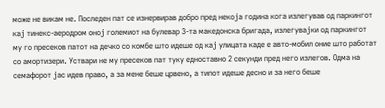може не викам не. Последен пат се изнервирав добро пред некоја година кога излегував од паркингот кај тинекс-аеродром оној големиот на булевар 3-та македонска бригада, излегувајки од паркингот му го пресеков патот на дечко со комбе што идеше од кај улицата каде е авто-мобил оние што работат со амортизери. Уствари не му пресеков пат туку едноставно 2 секунди пред него излегов. Одма на семафорот јас идев право, а за мене беше црвено, а типот идеше десно и за него беше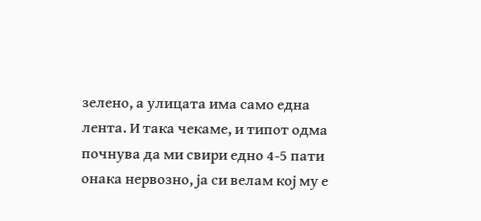зелено, а улицата има само една лента. И така чекаме, и типот одма почнува да ми свири едно 4-5 пати онака нервозно, ја си велам кој му е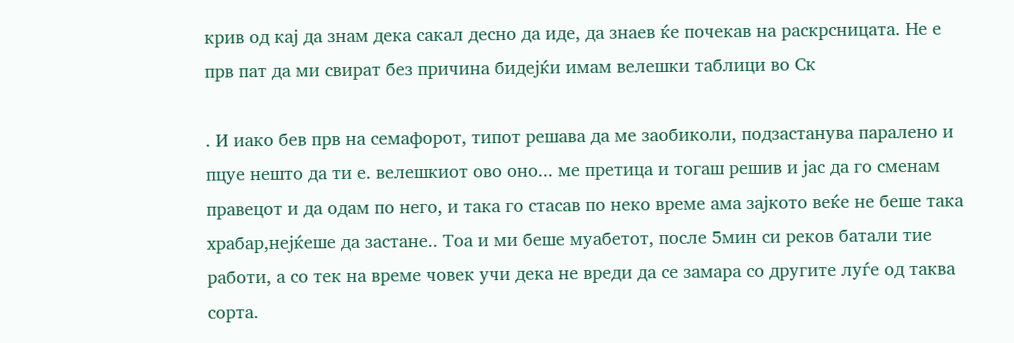крив од кај да знам дека сакал десно да иде, да знаев ќе почекав на раскрсницата. Не е прв пат да ми свират без причина бидејќи имам велешки таблици во Ск

. И иако бев прв на семафорот, типот решава да ме заобиколи, подзастанува паралено и пцуе нешто да ти е. велешкиот ово оно... ме претица и тогаш решив и јас да го сменам правецот и да одам по него, и така го стасав по неко време ама зајкото веќе не беше така храбар,нејќеше да застане.. Тоа и ми беше муабетот, после 5мин си реков батали тие работи, а со тек на време човек учи дека не вреди да се замара со другите луѓе од таква сорта.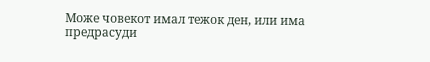Може човекот имал тежок ден, или има предрасуди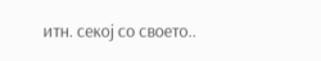итн. секој со своето..